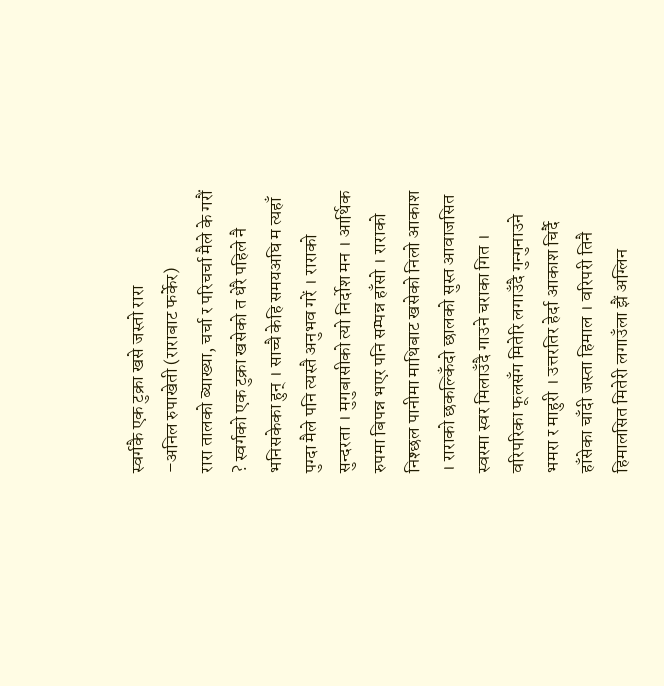स्वर्गकै एक टुक्रा खसे जस्तो रारा
–अनिल रुपाखेती (राराबाट फर्केर)
रारा तालको ब्याख्या, चर्चा र परिचर्चा मैले के गरौं ? स्वर्गको एक टुक्रा खसेको त धेरै पहिले नै भनिसकेका हुन् । साच्चै केहि समयअघि म त्यहाँ पुग्दा मैले पनि त्यस्तै अनुभव गरें । राराको सुन्दरता । मुगुबासीको त्यो निर्दोश मन । आर्थिक रुपमा बिपन्न भएर पनि सम्पन्न हाँसो । राराको निश्छल पानीमा माथिबाट खसेको निलो आकाश । राराको छकल्किँदो छालको सुस्त आवाजसित स्वरमा स्वर मिलाउँदै गाउने चराका गित । वरिपरिका फूलसँग मितेरि लगाउँदै गुन्गुनाउने भमरा र माहुरी । उत्तरतिर हेर्दा आकाश चिर्दै हाँसेका चाँदी जस्ता हिमाल । वरिपरी तिनै हिमालसित मितेरी लगाउँला झैं अग्लिन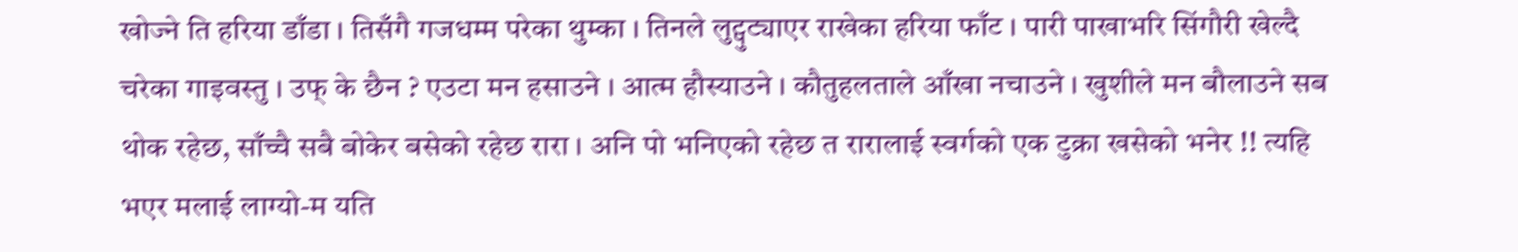खोज्ने ति हरिया डाँडा । तिसँगै गजधम्म परेका थुम्का । तिनले लुट्पुट्याएर राखेका हरिया फाँट । पारी पाखाभरि सिंगौरी खेल्दै चरेका गाइवस्तु । उफ् के छैन ? एउटा मन हसाउने । आत्म हौस्याउने । कौतुहलताले आँखा नचाउने । खुशीले मन बौलाउने सब थोक रहेछ, साँच्चै सबै बोकेर बसेको रहेछ रारा । अनि पो भनिएको रहेछ त रारालाई स्वर्गको एक टुक्रा खसेको भनेर !! त्यहि भएर मलाई लाग्यो-म यति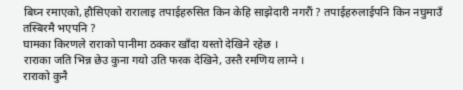बिघ्न रमाएको, हौसिएको रारालाइ तपाईहरुसित किन केहि साझेदारी नगरौं ? तपाईहरुलाईपनि किन नघुमाउँ तस्बिरमै भएपनि ?
घामका किरणले राराको पानीमा ठक्कर खाँदा यस्तो देखिने रहेछ ।
राराका जति भिन्न छेउ कुना गयो उति फरक देखिने, उस्तै रमणिय लाग्ने ।
राराको कुनै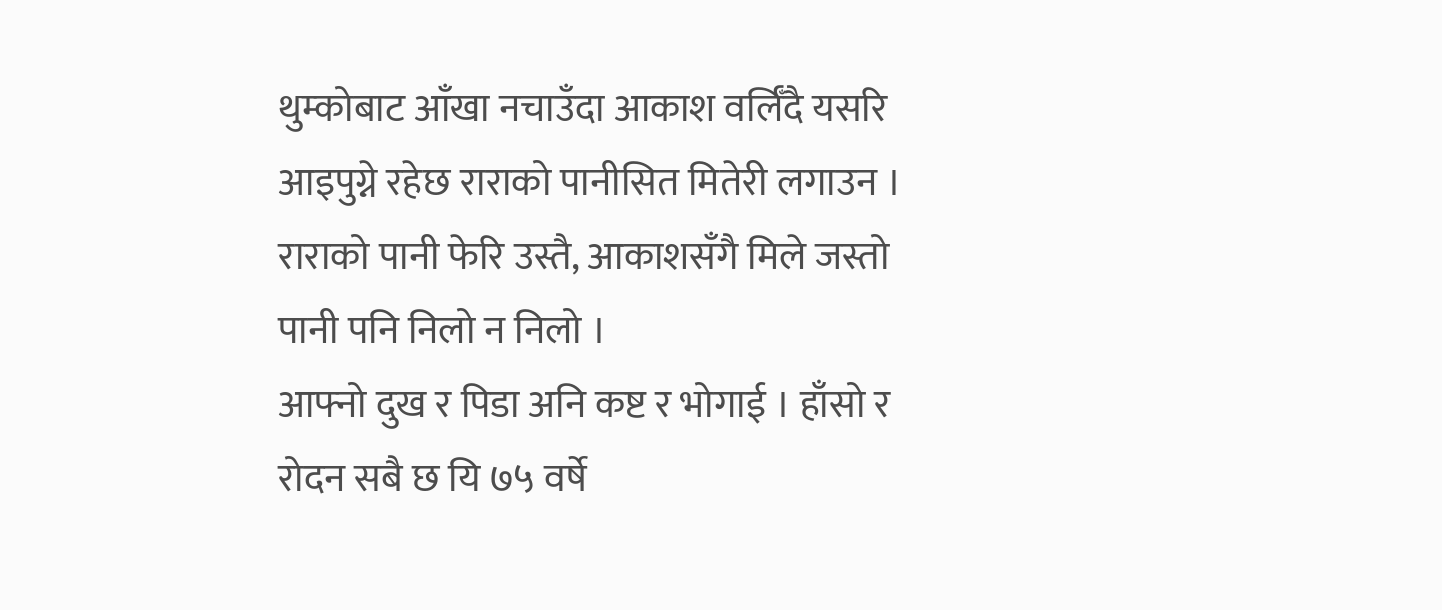थुम्कोबाट आँखा नचाउँदा आकाश वर्लिँदै यसरि आइपुग्ने रहेछ राराको पानीसित मितेरी लगाउन । राराको पानी फेरि उस्तै, आकाशसँगै मिले जस्तो पानी पनि निलो न निलो ।
आफ्नो दुख र पिडा अनि कष्ट र भोगाई । हाँसो र रोदन सबै छ यि ७५ वर्षे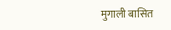मुगाली बासित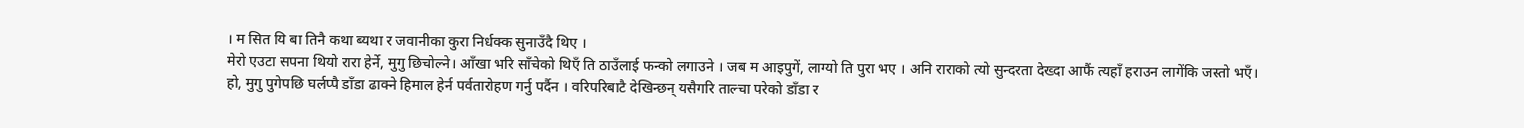। म सित यि बा तिनै कथा ब्यथा र जवानीका कुरा निर्धक्क सुनाउँदै थिए ।
मेरो एउटा सपना थियो रारा हेर्ने, मुगु छिचोल्ने। आँखा भरि साँचेको थिएँ ति ठाउँलाई फन्को लगाउने । जब म आइपुगें, लाग्यो ति पुरा भए । अनि राराको त्यो सुन्दरता देख्दा आफैं त्यहाँ हराउन लागेंकि जस्तो भएँ।
हो, मुगु पुगेपछि घर्लप्पै डाँडा ढाक्ने हिमाल हेर्न पर्वतारोहण गर्नु पर्दैन । वरिपरिबाटै देखिन्छन् यसैगरि ताल्चा परेको डाँडा र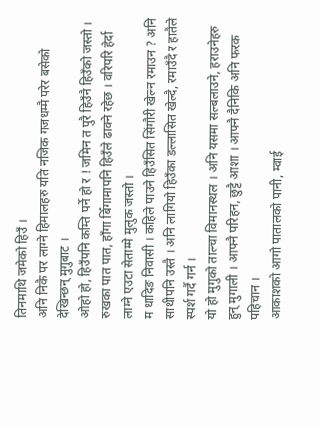तिनमाथि जमेको हिउँ ।
अनि निकै पर लाग्ने हिमालहरु यति नजिक गजधम्मै परेर बसेको देखिन्छन् मुगुबाट ।
ओहो हो, हिउँपनि कम्ति पर्ने हो र ! जमिन त पुरै हिउँनै हिउँको जस्तो । रुखका पात पात, हाँगा बिँगामापनि हिउँले ढाक्ने रहेछ । वरिपरि हेर्दा लाग्ने एउटा सेताम्मे मुलुक जस्तो ।
म धादिङ निवासी । कहिले पाउने हिउँसित सिंगौरी खेल्न रमाउन ? अनि साथीपनि उस्तै । अनि लागियो हिउँका डल्लासित खेल्दै, रमाउँदै र हातैले स्पर्श गर्दै गर्न ।
यो हो मुगुको ताल्चा विमानस्थल । अनि यसमा सल्बलाउने, हराउनेहरु हुन् मुगाली । आफ्नै परिहन, छुट्टै आशा । आफ्नै दैनिकि अनि फरक पहिचान ।
आकाशको आगो पातालको पानी, म्वाई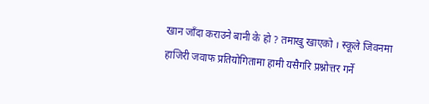खान जाँदा कराउने बानी के हो ? तमाखु खाएको । स्कूले जिवनमा हाजिरी जवाफ प्रतियोगितामा हामी यसैगरि प्रश्नोत्तर गर्ने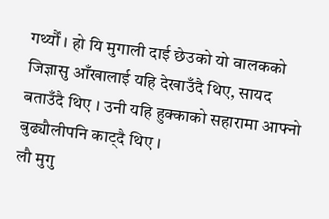गर्थ्यौं । हो यि मुगाली दाई छेउको यो वालकको जिज्ञासु आँखालाई यहि देखाउँदै थिए, सायद बताउँदै थिए । उनी यहि हुक्काको सहारामा आफ्नो बुढ्यौलीपनि काट्दै थिए ।
लौ मुगु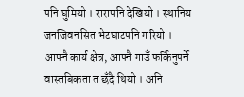पनि घुमियो । रारापनि देखियो । स्थानिय जनजिवनसित भेटघाटपनि गरियो । आफ्नै कार्य क्षेत्र, आफ्नै गाउँ फर्किनुपर्ने वास्तबिकता त छँदै थियो । अनि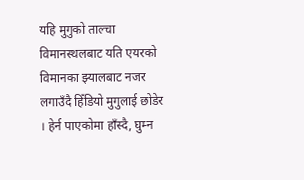यहि मुगुको ताल्चा विमानस्थलबाट यति एयरको विमानका झ्यालबाट नजर लगाउँदै हिँडियो मुगुलाई छोडेर । हेर्न पाएकोमा हाँस्दै, घुम्न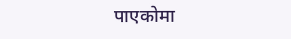पाएकोमा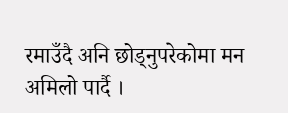रमाउँदै अनि छोड्नुपरेकोमा मन अमिलो पार्दै ।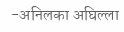-अनिलका अघिल्ला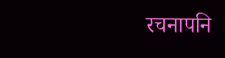रचनापनि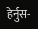हेर्नुस-